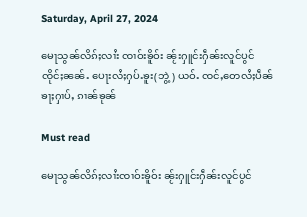Saturday, April 27, 2024

မေႃသွၼ်လိၵ်ႈလၢႆး ၸၢဝ်းၶိူဝ်း ၼႂ်းႁူင်းႁဵၼ်းလူင်ပွင်ၸိုင်ႈၼၼ်ႉ ပေႃးလႆႈႁပ်ႉၶူး(ဘွဲ့) ယဝ်ႉ ၸင်ႇတေလႆႈပဵၼ် ၶႃႈႁၢပ်ႇ ၵၢၼ်ၶုၼ်

Must read

မေႃသွၼ်လိၵ်ႈလၢႆးၸၢဝ်းၶိူဝ်း ၼႂ်းႁူင်းႁဵၼ်းလူင်ပွင်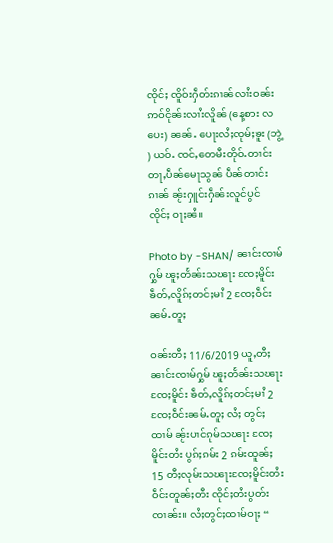ၸိုင်ႈ ၸိူဝ်းႁဵတ်းၵၢၼ်လၢႆးဝၼ်း ဢဝ်ငိုၼ်းလၢႆးလိူၼ် (နေ့စား လပေး) ၼၼ်ႉ ပေႃးလႆႈၸုမ်ႈၶူး (ဘွဲ့ ) ယဝ်ႉ ၸင်ႇတေမီးတိုဝ်ႉတၢင်းတႃႇပဵၼ်မေႃသွၼ် ပဵၼ်တၢင်းၵၢၼ် ၼႂ်းႁူင်းႁဵၼ်းလူင်ပွင်   ၸိုင်ႈ ဝႃႈၼႆ။

Photo by -SHAN/ ၼၢင်းၸၢမ်ႁွမ် ၽူႈတႅၼ်းသၽႃး ၸႄႈမိူင်း ၶဵတ်ႇလိူၵ်ႈတင်ႈမၢႆ 2 ၸႄႈဝဵင်းၼမ်ႉတူႈ

ဝၼ်းတီႈ 11/6/2019 ယူႇတီႈ ၼၢင်းၸၢမ်ႁွမ် ၽူႈတႅၼ်းသၽႃး ၸႄႈမိူင်း ၶဵတ်ႇလိူၵ်ႈတင်ႈမၢႆ 2 ၸႄႈဝဵင်းၼမ်ႉတူႈ လႆႈ တွင်ႈထၢမ် ၼႂ်းပၢင်ၵုမ်သၽႃး ၸႄႈမိူင်းတႆး ပွၵ်ႈၵမ်း 2 ၵမ်းထူၼ်ႈ 15 တီႈလုမ်းသၽႃးၸႄႈမိူင်းတႆး ဝဵင်းတူၼ်ႈတီး ၸိုင်ႈတႆးပွတ်းၸၢၼ်း။ လႆႈတွင်ႈထၢမ်ဝႃႈ “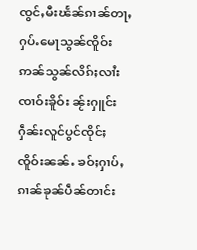ၸွင်ႇမီးၽႅၼ်ၵၢၼ်တႃႇႁပ်ႉမေႃသွၼ်ၸိူဝ်းဢၼ်သွၼ်လိၵ်ႈလၢႆးၸၢဝ်းၶိူဝ်း ၼႂ်းႁူင်းႁဵၼ်းလူင်ပွင်ၸိုင်ႈ ၸိူဝ်းၼၼ်ႉ ၶဝ်ႈႁၢပ်ႇၵၢၼ်ၶုၼ်ပဵၼ်တၢင်း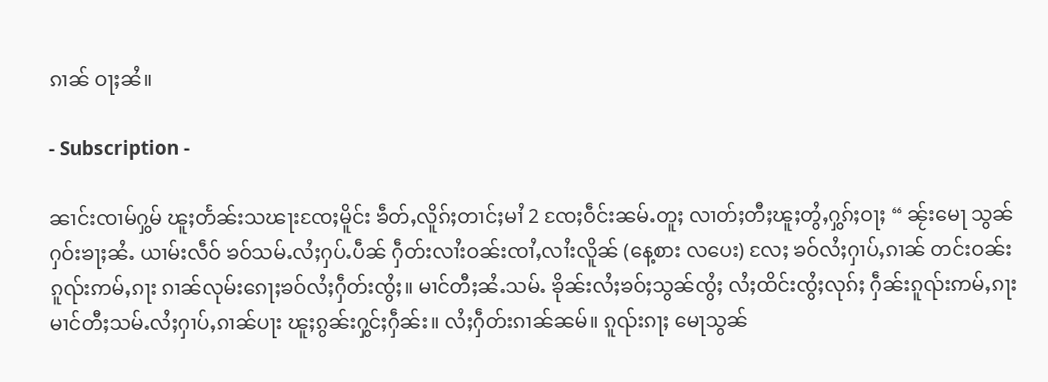ၵၢၼ် ဝႃႈၼႆ။

- Subscription -

ၼၢင်းၸၢမ်ႁွမ် ၽူႈတႅၼ်းသၽႃးၸႄႈမိူင်း ၶဵတ်ႇလိူၵ်ႈတၢင်ႈမၢႆ 2 ၸႄႈဝဵင်းၼမ်ႉတူႈ လၢတ်ႈတီႈၽူႈတွႆႇႁွၵ်ႈဝႃႈ “ ၼႂ်းမေႃ သွၼ်ႁဝ်းၶႃႈၼႆႉ ယၢမ်းလဵဝ် ၶဝ်သမ်ႉလႆႈႁပ်ႉပဵၼ် ႁဵတ်းလၢႆးဝၼ်းၸၢႆႇလၢႆးလိူၼ် (နေ့စား လပေး) လႄႈ ၶဝ်လႆႈႁၢပ်ႇၵၢၼ် တင်းဝၼ်း ၵူၺ်းဢမ်ႇၵႃး ၵၢၼ်လုမ်းၵေႃႈၶဝ်လႆႈႁဵတ်းၸွႆႈ။ မၢင်တီႈၼႆႉသမ်ႉ ၶိုၼ်းလႆႈၶဝ်ႈသွၼ်ၸွႆႈ လႆႈထိင်းၸွႆႈလုၵ်ႈ ႁဵၼ်းၵူၺ်းဢမ်ႇၵႃး မၢင်တီႈသမ်ႉလႆႈႁၢပ်ႇၵၢၼ်ပႃး ၽူႈၵွၼ်းႁွင်ႈႁဵၼ်း။ လႆႈႁဵတ်းၵၢၼ်ၼမ်။ ၵူၺ်းၵႃႈ မေႃသွၼ်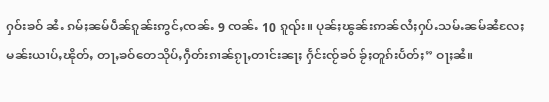ႁဝ်းၶဝ် ၼႆႉ ၵမ်ႈၼမ်ပဵၼ်ၵူၼ်းဢွင်ႇၸၼ်ႉ 9 ၸၼ်ႉ 10 ၵူၺ်း။ ပုၼ်ႈၽွၼ်းဢၼ်လႆႈႁပ်ႉသမ်ႉၼမ်ၼႆလႄႈ မၼ်းယၢပ်ႇၽိုတ်ႇ တႃႇၶဝ်တေသိုပ်ႇႁဵတ်းၵၢၼ်ၵႂႃႇတၢင်းၼႃႈ ႁႅင်းၸႂ်ၶဝ် ၶႂ်ႈတူၵ်းပႅတ်ႈ” ဝႃႈၼႆ။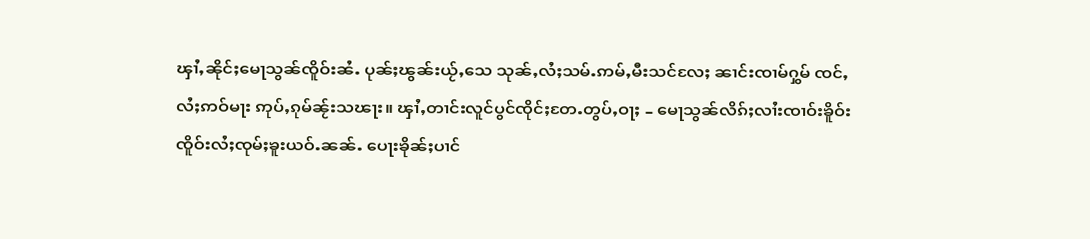ၾၢႆႇၼိုင်ႈမေႃသွၼ်ၸိူဝ်းၼႆႉ ပုၼ်ႈၽွၼ်းယႂ်ႇသေ သုၼ်ႇလႆႈသမ်ႉဢမ်ႇမီးသင်လႄႈ ၼၢင်းၸၢမ်ႁွမ် ၸင်ႇလႆႈဢဝ်မႃး ဢုပ်ႇၵုမ်ၼႂ်းသၽႃး။ ၾၢႆႇတၢင်းလူင်ပွင်ၸိုင်ႈတႄႉတွပ်ႇဝႃႈ – မေႃသွၼ်လိၵ်ႈလၢႆးၸၢဝ်းၶိူဝ်း ၸိူဝ်းလႆႈၸုမ်ႈၶူးယဝ်ႉၼၼ်ႉ ပေႃးၶိုၼ်ႈပၢင်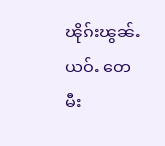ၽိုၵ်းၽွၼ်ႉယဝ်ႉ တေမီး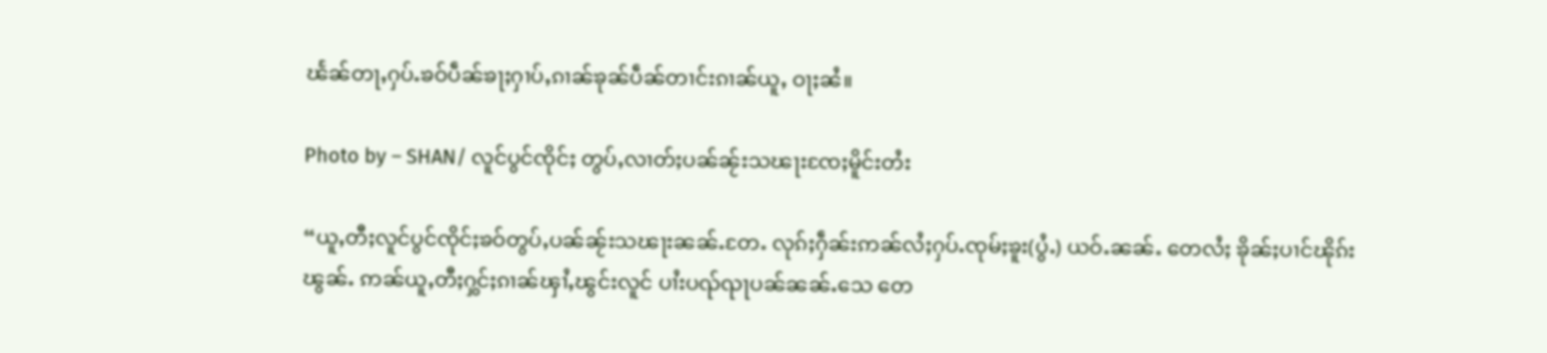ၽႅၼ်တႃႇႁပ်ႉၶဝ်ပဵၼ်ၶႃႈႁၢပ်ႇၵၢၼ်ၶုၼ်ပဵၼ်တၢင်းၵၢၼ်ယူႇ ဝႃႈၼႆ။

Photo by – SHAN/ လူင်ပွင်ၸိုင်ႈ တွပ်ႇလၢတ်ႈပၼ်ၼႂ်းသၽႃးၸႄႈမိူင်းတႆး

“ယူႇတီႈလူင်ပွင်ၸိုင်ႈၶဝ်တွပ်ႇပၼ်ၼႂ်းသၽႃးၼၼ်ႉတႄႉ လုၵ်ႈႁဵၼ်းဢၼ်လႆႈႁပ်ႉၸုမ်ႈၶူး(ပွႆႉ) ယဝ်ႉၼၼ်ႉ တေလႆႈ ၶိုၼ်ႈပၢင်ၽိုၵ်းၽွၼ်ႉ ဢၼ်ယူႇတီႈႁွင်ႈၵၢၼ်ၾၢႆႇၽွင်းလူင် ပၢႆးပၺ်ၺႃပၼ်ၼၼ်ႉသေ တေ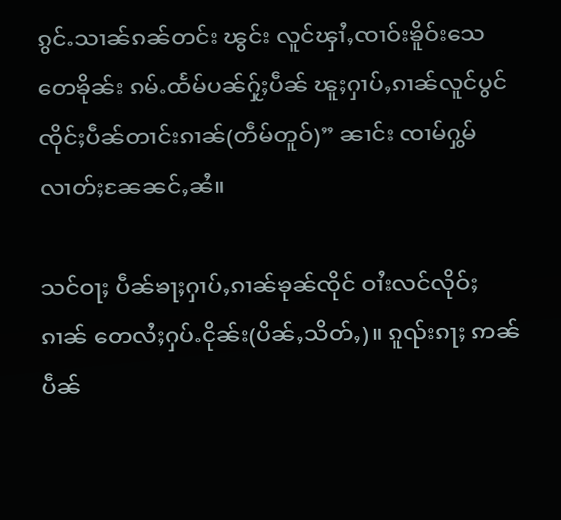ၵွင်ႉသၢၼ်ၵၼ်တင်း ၽွင်း လူင်ၾၢႆႇၸၢဝ်းၶိူဝ်းသေ တေၶိုၼ်း ၵမ်ႉထႅမ်ပၼ်ႁႂ်ႈပဵၼ် ၽူႈႁၢပ်ႇၵၢၼ်လူင်ပွင်ၸိုင်ႈပဵၼ်တၢင်းၵၢၼ်(တဵမ်တူဝ်)” ၼၢင်း ၸၢမ်ႁွမ် လၢတ်ႈၼႄၼင်ႇၼႆ။

သင်ဝႃႈ ပဵၼ်ၶႃႈႁၢပ်ႇၵၢၼ်ၶုၼ်ၸိုင် ဝၢႆးလင်လိုဝ်ႈၵၢၼ် တေလႆႈႁပ်ႉငိုၼ်း(ပိၼ်ႇသိတ်ႇ)။ ၵူၺ်းၵႃႈ ဢၼ်ပဵၼ်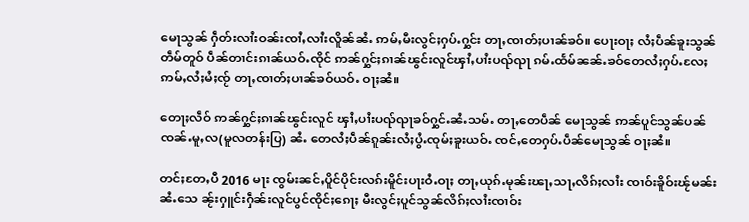မေႃသွၼ် ႁဵတ်းလၢႆးဝၼ်းၸၢႆႇလၢႆးလိူၼ်ၼႆႉ ဢမ်ႇမီးလွင်ႈႁပ်ႉႁွင်း တႃႇၸၢတ်ႈပၢၼ်ၶဝ်။ ပေႃးဝႃႈ လႆႈပဵၼ်ၶူးသွၼ်တဵမ်တူဝ် ပဵၼ်တၢင်းၵၢၼ်ယဝ်ႉၸိုင် ဢၼ်ႁွင်ႈၵၢၼ်ၽွင်းလူင်ၾၢႆႇပၢႆးပၺ်ၺႃ ၵမ်ႉထႅမ်ၼၼ်ႉၶဝ်တေလႆႈႁပ်ႉလႄႈ ဢမ်ႇလႆႈမႆႈၸႂ် တႃႇၸၢတ်ႈပၢၼ်ၶဝ်ယဝ်ႉ ဝႃႈၼႆ။

တေႃႈလဵဝ် ဢၼ်ႁွင်ႈၵၢၼ်ၽွင်းလူင် ၾၢႆႇပၢႆးပၺ်ၺႃၶဝ်ႁွင်ႉၼႆႉသမ်ႉ တႃႇတေပဵၼ် မေႃသွၼ် ဢၼ်ပူင်သွၼ်ပၼ် ၸၼ်ႉမူႇလ(မူလတန်းပြ) ၼႆႉ တေလႆႈပဵၼ်ၵူၼ်းလႆႈပွႆႉၸုမ်ႈၶူးယဝ်ႉ ၸင်ႇတေႁပ်ႉပဵၼ်မေႃသွၼ် ဝႃႈၼႆ။

တင်ႈတႄႇပီ 2016 မႃး ၸွမ်းၼင်ႇပိူင်ပိုင်းလၵ်းမိူင်းပႃးဝႆႉဝႃႈ တႃႇယုၵ်ႉမုၼ်းၽႃႇသႃႇလိၵ်ႈလၢႆး ၸၢဝ်းၶိူဝ်းၽႂ်မၼ်းၼႆႉသေ ၼႂ်းႁူင်းႁဵၼ်းလူင်ပွင်ၸိုင်ႈၵေႃႈ မီးလွင်ႈပူင်သွၼ်လိၵ်ႈလၢႆးၸၢဝ်း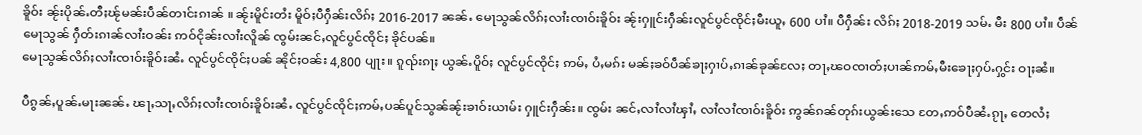ၶိူဝ်း ၼႂ်းပိုၼ်ႉတီႈၽႂ်မၼ်းပဵၼ်တၢင်းၵၢၼ် ။ ၼႂ်းမိူင်းတႆး မိူဝ်ႈပီႁဵၼ်းလိၵ်ႈ 2016-2017 ၼၼ်ႉ မေႃသွၼ်လိၵ်ႈလၢႆးၸၢဝ်းၶိူဝ်း ၼႂ်းႁူင်းႁဵၼ်းလူင်ပွင်ၸိုင်ႈမီးယူႇ 600 ပၢႆ။ ပီႁဵၼ်း လိၵ်ႈ 2018-2019 သမ်ႉ မီး 800 ပၢႆ။ ပဵၼ်မေႃသွၼ် ႁဵတ်းၵၢၼ်လၢႆးဝၼ်း ဢဝ်ငိုၼ်းလၢႆးလိူၼ် ၸွမ်းၼင်ႇလူင်ပွင်ၸိုင်ႈ ၶိုင်ပၼ်။
မေႃသွၼ်လိၵ်ႈလၢႆးၸၢဝ်းၶိူဝ်းၼႆႉ လူင်ပွင်ၸိုင်ႈပၼ် ၼိုင်ႈဝၼ်း 4,800 ပျႃး။ ၵူၺ်းၵႃႈ ယွၼ်ႉပိူဝ်ႈ လူင်ပွင်ၸိုင်ႈ ဢမ်ႇ ပႆႇမၵ်း မၼ်ႈၶဝ်ပဵၼ်ၶႃႈႁၢပ်ႇၵၢၼ်ၶုၼ်လႄႈ တႃႇၽဝၸၢတ်ႈပၢၼ်ဢမ်ႇမီးၶေႃႈႁပ်ႉႁွင်း ဝႃႈၼႆ။

ပီၵွၼ်ႇပူၼ်ႉမႃးၼၼ်ႉ ၽႃႇသႃႇလိၵ်ႈလၢႆးၸၢဝ်းၶိူဝ်းၼႆႉ လူင်ပွင်ၸိုင်ႈဢမ်ႇပၼ်ပူင်သွၼ်ၼႂ်းၶၢဝ်းယၢမ်း ႁူင်းႁဵၼ်း။ ၸွမ်း ၼင်ႇလၢႆလၢႆၾၢႆႇ လၢႆလၢႆၸၢဝ်းၶိူဝ်း ဢွၼ်ၵၼ်တုၵ်းယွၼ်းသေ တႄႇဢဝ်ပီၼႆႉၵႂႃႇ တေလႆႈ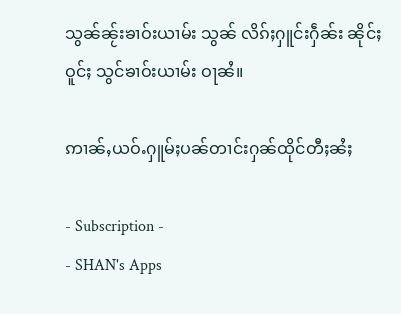သွၼ်ၼႂ်းၶၢဝ်းယၢမ်း သွၼ် လိၵ်ႈႁူင်းႁဵၼ်း ၼိုင်ႈဝူင်ႈ သွင်ၶၢဝ်းယၢမ်း ဝႃၼႆ။

ဢၢၼ်ႇယဝ်ႉႁူမ်ႈပၼ်တၢင်းႁၼ်ထိုင်တီႈၼႆႈ

- Subscription -
- SHAN's Apps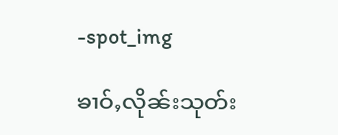-spot_img

ၶၢဝ်ႇလိုၼ်းသုတ်း